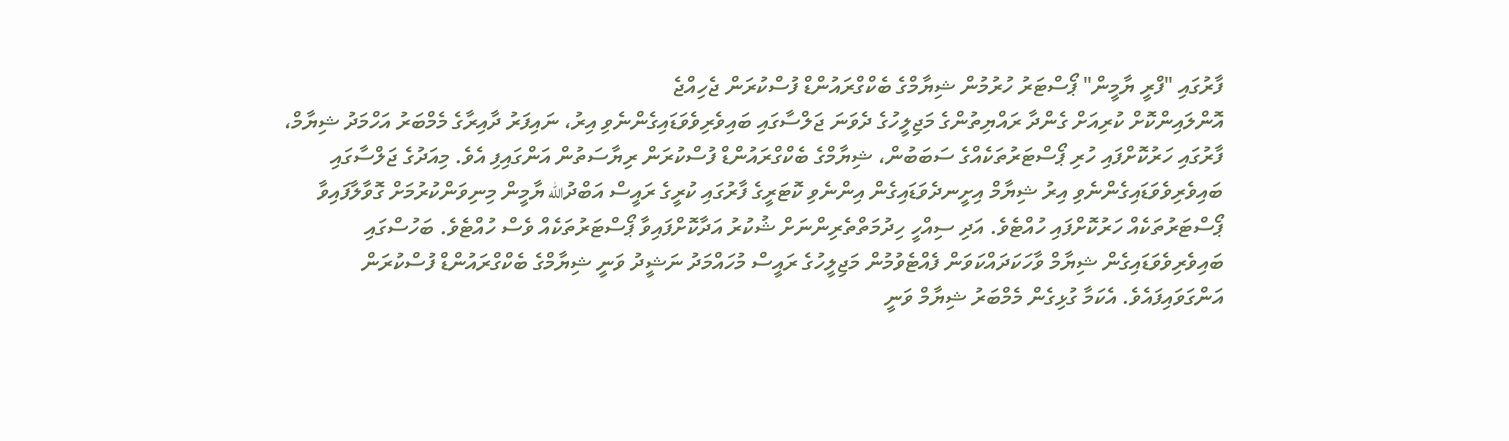ފާރުގައި "ފްރީ ޔާމީން" ޕޯސްޓަރު ހުރުމުން ޝިޔާމްގެ ބެކްގްރައުންޑް ފުސްކުރަން ޖެހިއްޖެ
އޮންލައިންކޮށް ކުރިއަށް ގެންދާ ރައްޔިތުންގެ މަޖިލީހުގެ ދެވަނަ ޖަލްސާގައި ބައިވެރިވެވަޑައިގެންނެވި އިރު، ނައިފަރު ދާއިރާގެ މެމްބަރު އަހްމަދު ޝިޔާމް، ފާރުގައި ހަރުކޮށްފައި ހުރި ޕޯސްޓަރުތަކެއްގެ ސަބަބުން، ޝިޔާމްގެ ބެކްގްރައުންޑް ފުސްކުރަން ރިޔާސަތުން އަންގައިފި އެވެ. މިއަދުގެ ޖަލްސާގައި ބައިވެރިވެވަޑައިގެންނެވި އިރު ޝިޔާމް އިށީނދެވަޑައިގެން އިންނެވި ކޮޓަރީގެ ފާރުގައި ކުރީގެ ރައީސް އަބްދުالله ޔާމީން މިނިވަންކުރުމަށް ގޮވާލާފައިވާ ޕޯސްޓަރުތަކެއް ހަރުކޮށްފައި ހުއްޓެވެ. އަދި ސިއްހީ ހިދުމަތްތެރިންނަށް ޝުކުރު އަދާކޮށްފައިވާ ޕޯސްޓަރުތަކެއް ވެސް ހުއްޓެވެ. ބަހުސްގައި ބައިވެރިވެވަޑައިގެން ޝިޔާމް ވާހަކަދައްކަވަން ފެއްޓެވުމުން މަޖިލީހުގެ ރައީސް މުހައްމަދު ނަޝީދު ވަނީ ޝިޔާމްގެ ބެކްގްރައުންޑް ފުސްކުރަން އަންގަވައިފައެވެ. އެކަމާ ގުޅިގެން މެމްބަރު ޝިޔާމް ވަނީ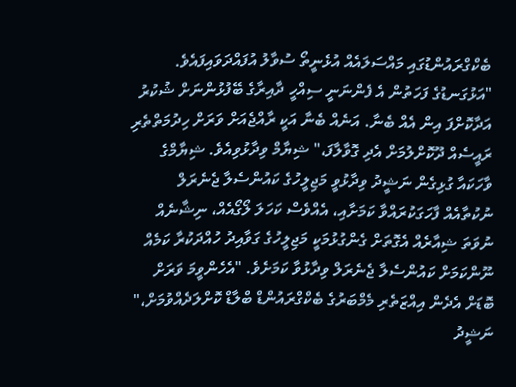ބެކްގްރައުންޑުގައި މައްސަލައެއް އުޅެނީތޯ ސުވާލު އުފައްދަވައިފައެވެ. "އަޅުގަނޑުގެ ފަހަތުން އެ ފެންނަނީ ސިއްހީ ދާއިރާގެ ބޭފުޅުންނަށް ޝުކުރު އަދާކޮށްފަ އިން އެއް ބެނާ. އަނެއް ބެނާ އަކީ ރާއްޖެއަށް ވަރަށް ހިދުމަތްތެރި ރައީސެއް ދޫކޮށްލުމަށް އެދި ގޮވާލާފަ،" ޝިޔާމް ވިދާޅުވިއެވެ. ޝިޔާމްގެ ވާހަކައާ ގުޅިގެން ނަޝީދު ވިދާޅުވީ މަޖިލީހުގެ ކައުންސެލާ ޖެނެރަލް ނުކުތާއެއް ފާހަގަކުރައްވާ ކަމަށާއި، އެއްވެސް ކަހަލަ ލޯގޯއެއް، ނިޝާނެއް ނުވަތަ ޝިއާރެއް އެގޮތަށް ގެންގުޅުމަކީ މަޖިލީހުގެ ގަވާއިދު ހުއްދަކުރާ ކަމެއް ނޫންކަމަށް ކައުންސެލާ ޖެނެރަލް ވިދާޅުވާ ކަމަށެވެ. "އެހެންވީމަ ވަރަށް ބޮޑަށް އެދެން އިއްޒަތެރި މެމްބަރުގެ ބެކްގްރައުންޑް ބްލާޑް ކޮށްލަދެއްވުމަށް،" ނަޝީދު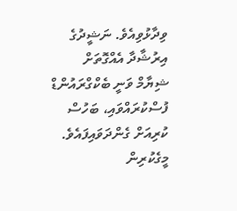ވިދާޅުވިއެވެ. ނަޝީދުގެ އިރުޝާދާ އެއްގޮތަށް ޝިޔާމް ވަނީ ބެކްގްރައުންޑް ފުސްކުރައްވައި، ބަހުސް ކުރިއަށް ގެންދަވައިފައެވެ. މީގެކުރިން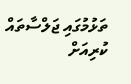ތަޅުމުގައި ޖަލްސާތައް ކުރިއަށް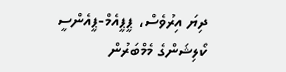ދިޔަ އިރުވެސް، ޕީޕީއެމް-ޕީއެންސީ ކޯލިޝަންގެ މެމްބަރުން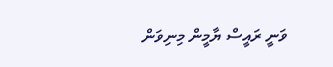ވަނީ ރައީސް ޔާމީން މިނިވަން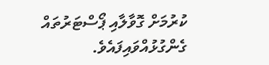ކުރުމަށް ގޮވާލާއި ޕޯސްޓަރުތައް ގެންގުޅުއްވައިފައެވެ.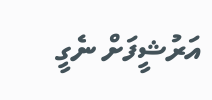އަރުޝީފަށް ނެގީ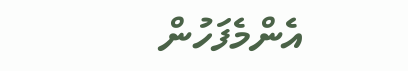އެންމެފަހުން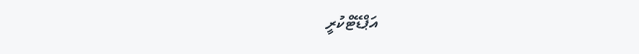އަޕްޑޭޓްކުރީ